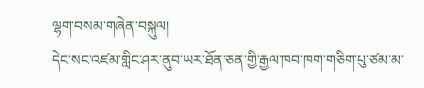ལྷག་བསམ་གཞེན་བསྐུལ།
དེང་སང་འཛམ་གླིང་ཤར་ནུབ་ཡར་ཐོན་ཅན་གྱི་རྒྱལ་ཁབ་ཁག་གཅིག་པུ་ཙམ་མ་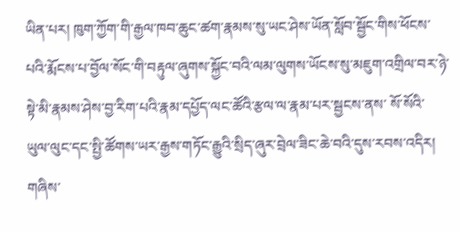ཡིན་པར། ཁུག་ཀྱོག་གི་རྒྱལ་ཁབ་ཆུང་ཚག་རྣམས་སུ་ཡང་ཤེས་ཡོན་སློབ་སྦྱོང་གིས་ཕོངས་པའི་རྨོངས་པ་བྱོལ་སོང་གི་བརྟུལ་ཞུགས་སྐྱོང་བའི་ལམ་ལུགས་ཡོངས་སུ་མཇུག་འགྲིལ་བར་ཉེ་སྟེ་མི་རྣམས་ཤེས་བྱ་རིག་པའི་རྣམ་དཔྱོད་ལང་ཚོའི་རྩལ་ལ་རྣམ་པར་སྦྱངས་ནས་ སོ་སོའི་ཡུལ་ལུང་དང་སྤྱི་ཚོགས་ཡར་རྒྱས་གཏོང་རྒྱུའི་སྲིད་ཞུར་བྲེལ་ཟིང་ཆེ་བའི་དུས་རབས་འདིར། གཞིས་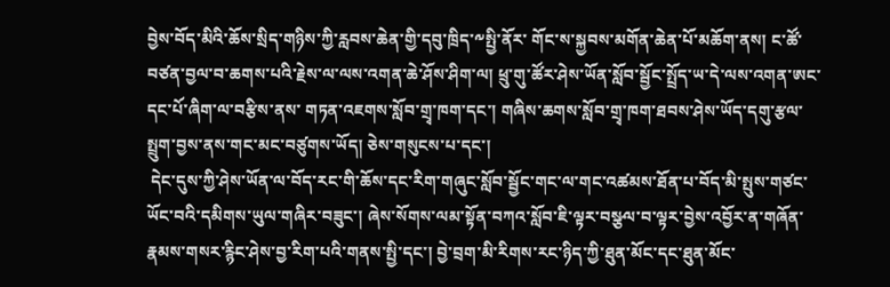བྱེས་བོད་མིའི་ཆོས་སྲིད་གཉིས་ཀྱི་རླབས་ཆེན་གྱི་དབུ་ཁྲིད་༸སྤྱི་ནོར་ གོང་ས་སྐྱབས་མགོན་ཆེན་པོ་མཆོག་ནས། ང་ཚོ་བཙན་བྱལ་བ་ཆགས་པའི་རྗེས་ལ་ལས་འགན་ཆེ་ཤོས་ཤིག་ལ། ཕྲུ་གུ་ཚོར་ཤེས་ཡོན་སློབ་སྦྱོང་སྤྲོད་ཡ་དེ་ལས་འགན་ཨང་དང་པོ་ཞིག་ལ་བརྩིས་ནས་ གཏན་འཇགས་སློབ་གྲྭ་ཁག་དང་། གཞིས་ཆགས་སློབ་གྲྭ་ཁག་ཐབས་ཤེས་ཡོད་དགུ་རྩལ་སྤྲུག་བྱས་ནས་གང་མང་བཙུགས་ཡོད། ཅེས་གསུངས་པ་དང་།
 དེང་དུས་ཀྱི་ཤེས་ཡོན་ལ་བོད་རང་གི་ཆོས་དང་རིག་གཞུང་སློབ་སྦྱོང་གང་ལ་གང་འཚམས་ཐོན་པ་བོད་མི་སྤུས་གཙང་ཡོང་བའི་དམིགས་ཡུལ་གཞིར་བཟུང་། ཞེས་སོགས་ལམ་སྟོན་བཀའ་སློབ་ཇི་ལྟར་བསྩལ་བ་ལྟར་བྱེས་འབྱོར་ན་གཞོན་རྣམས་གསར་རྙིང་ཤེས་བྱ་རིག་པའི་གནས་སྤྱི་དང་། བྱེ་བྲག་མི་རིགས་རང་ཉིད་ཀྱི་ཐུན་མོང་དང་ཐུན་མོང་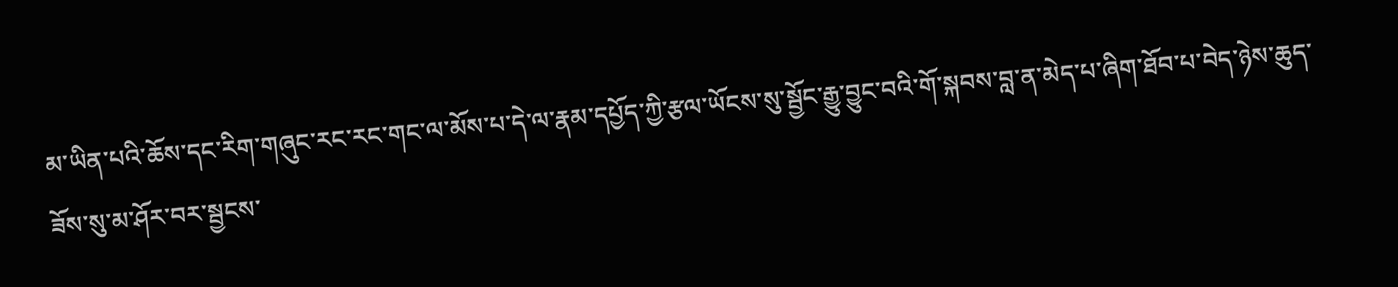མ་ཡིན་པའི་ཆོས་དང་རིག་གཞུང་རང་རང་གང་ལ་མོས་པ་དེ་ལ་རྣམ་དཔྱོད་ཀྱི་རྩལ་ཡོངས་སུ་སྦྱོང་རྒྱུ་བྱུང་བའི་གོ་སྐབས་བླ་ན་མེད་པ་ཞིག་ཐོབ་པ་བེད་ཉེས་ཆུད་ཟོས་སུ་མ་ཤོར་བར་སྦྱངས་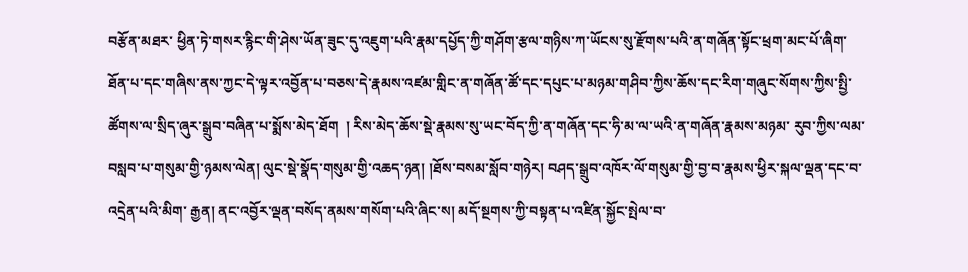བརྩོན་མཐར་ ཕྱིན་ཏེ་གསར་རྙིང་གི་ཤེས་ཡོན་ཟུང་དུ་འཇུག་པའི་རྣམ་དཔྱོད་ཀྱི་གཤོག་རྩལ་གཉིས་ཀ་ཡོངས་སུ་རྫོགས་པའི་ན་གཞོན་སྟོང་ཕྲག་མང་པོ་ཞིག་ཐོན་པ་དང་གཞིས་ནས་ཀྱང་དེ་ལྟར་འབྱོན་པ་བཅས་དེ་རྣམས་འཛམ་གླིང་ན་གཞོན་ཚོ་དང་དཔུང་པ་མཉམ་གཤིབ་ཀྱིས་ཆོས་དང་རིག་གཞུང་སོགས་ཀྱིས་སྤྱི་ཚོགས་ལ་སྲིད་ཞུར་སྒྲུབ་བཞིན་པ་སྨོས་མེད་ཐོག  ། རིས་མེད་ཆོས་སྡེ་རྣམས་སུ་ཡང་བོད་ཀྱི་ན་གཞོན་དང་ཧི་མ་ལ་ཡའི་ན་གཞོན་རྣམས་མཉམ་ རུབ་ཀྱིས་ལམ་བསླབ་པ་གསུམ་གྱི་ཉམས་ལེན། ལུང་སྡེ་སྣོད་གསུམ་གྱི་འཆད་ཉན། །ཐོས་བསམ་སློབ་གཉེར། བཤད་སྒྲུབ་འཁོར་ལོ་གསུམ་གྱི་བྱ་བ་རྣམས་ཕྱིར་སྐལ་ལྡན་དང་བ་འདྲེན་པའི་མིག་ རྒྱན། ནང་འབྱོར་ལྡན་བསོད་ནམས་གསོག་པའི་ཞིང་ས། མདོ་སྔགས་ཀྱི་བསྟན་པ་འཛིན་སྐྱོང་སྤེལ་བ་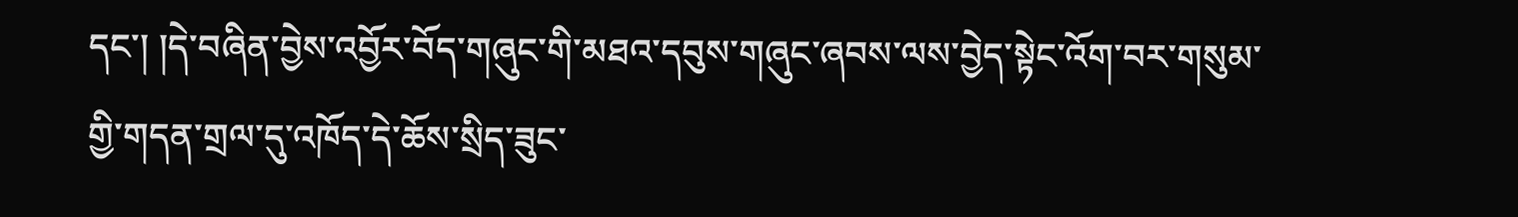དང་། །དེ་བཞིན་བྱེས་འབྱོར་བོད་གཞུང་གི་མཐའ་དབུས་གཞུང་ཞབས་ལས་བྱེད་སྟེང་འོག་བར་གསུམ་གྱི་གདན་གྲལ་དུ་འཁོད་དེ་ཆོས་སྲིད་ཟུང་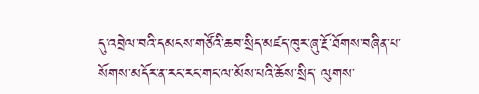དུ་འབྲེལ་བའི་དམངས་གཙོའི་ཆབ་སྲིད་མཛད་ཁུར་ཞུ་རྔོ་ཐོགས་བཞིན་པ་སོགས་མདོར་ན་རང་རང་གང་ལ་མོས་པའི་ཆོས་སྲིད་ ལུགས་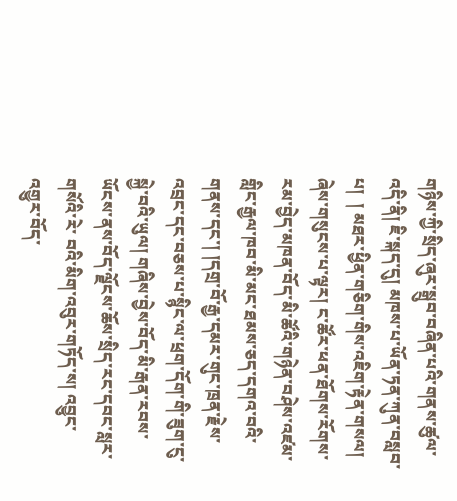གཉིས་ཀྱི་སྲིད་ཞུར་སྒྲུབ་བཞིན་པའི་གནས་ཚུལ་འདི་ནི། ཇི་སྐད་དུ། མཁས་པ་ཡོན་ཏན་ཀུན་བསླབ་པ།  ། མཐར་ཕྱིན་གཅིག་གིས་འཇིག་རྟེན་གསལ། ཞེས་གསུངས་པ་ལྟར། ང་ཚོར་ཕན་ཐོགས་རོགས་རམ་བྱེད་མཁན་བོད་མི་ཚོའི་གཉེན་བཤེས་འཛམ་གླིང་རྒྱལ་ཁབ་མི་མང་ཐམས་ཅད་དགའ་བའི་གནས་དང་། །དགྲ་བོ་རྒྱ་དམར་གུང་ཁྲན་རྗེས་འབྲང་དང་བཅས་པ་སྙིང་ལ་ཕྲག་དོག་གི་ཟུག་ངུ་སྐྱེ་བའི་ཡུལ། གཞིས་བྱེས་བོད་མི་རྒན་རབས་ཡོངས་ནས་བོད་ལྗོངས་ཆོས་སྲིད་རང་དབང་སླར་གསོའི་རེ་ བའི་མིག་འབུར་གཏོད་ས། འབྱུང་འགྱུར་བོད་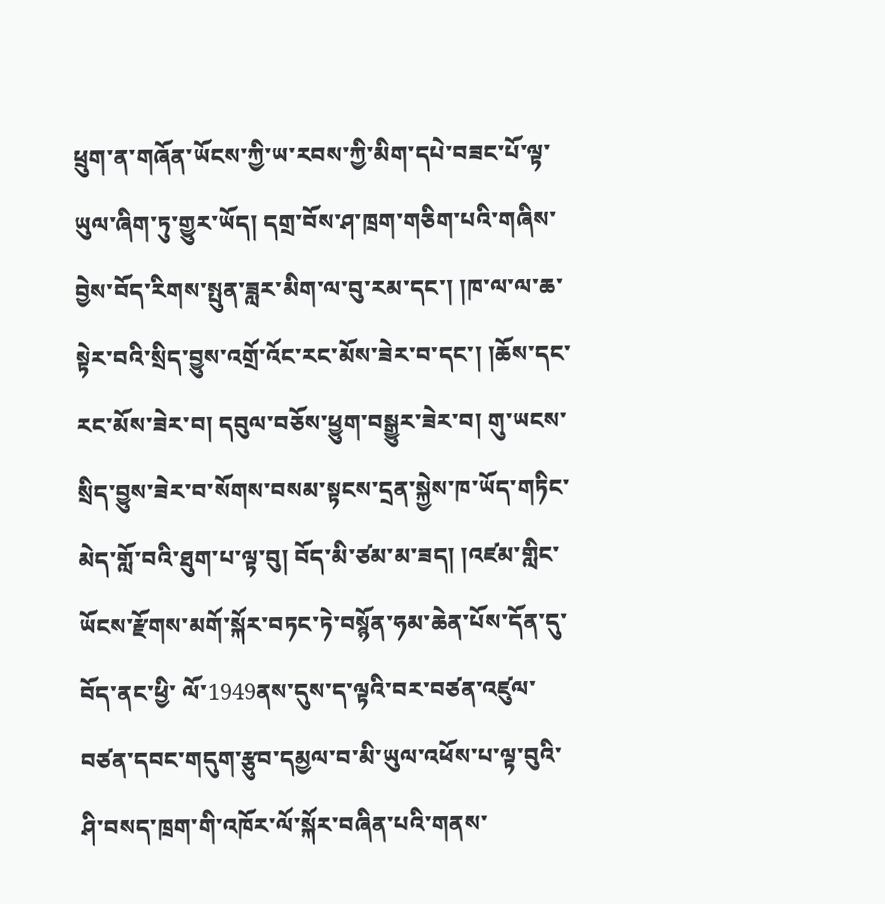ཕྲུག་ན་གཞོན་ཡོངས་ཀྱི་ཡ་རབས་ཀྱི་མིག་དཔེ་བཟང་པོ་ལྟ་ཡུལ་ཞིག་ཏུ་གྱུར་ཡོད། དགྲ་བོས་ཤ་ཁྲག་གཅིག་པའི་གཞིས་བྱེས་བོད་རིགས་སྤུན་ཟླར་མིག་ལ་བུ་རམ་དང་། །ཁ་ལ་ལ་ཆ་སྟེར་བའི་སྲིད་བྱུས་འགྲོ་འོང་རང་མོས་ཟེར་བ་དང་། །ཆོས་དང་རང་མོས་ཟེར་བ། དབུལ་བཅོས་ཕྱུག་བསྒྱུར་ཟེར་བ། གུ་ཡངས་སྲིད་བྱུས་ཟེར་བ་སོགས་བསམ་སྟངས་དྲན་སྐྱེས་ཁ་ཡོད་གཏིང་མེད་གློ་བའི་ཐུག་པ་ལྟ་བུ། བོད་མི་ཙམ་མ་ཟད། །འཛམ་གླིང་ཡོངས་རྫོགས་མགོ་སྐོར་བཏང་ཏེ་བསྙོན་ཧམ་ཆེན་པོས་དོན་དུ་བོད་ནང་ཕྱི་ ལོ་1949ནས་དུས་ད་ལྟའི་བར་བཙན་འཛུལ་བཙན་དབང་གདུག་རྩུབ་དམྱལ་བ་མི་ཡུལ་འཕོས་པ་ལྟ་བུའི་ཤི་བསད་ཁྲག་གི་འཁོར་ལོ་སྐོར་བཞིན་པའི་གནས་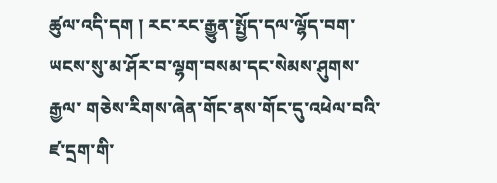ཚུལ་འདི་དག ། རང་རང་རྒྱུན་སྤྱོད་དལ་ལྷོད་བག་ཡངས་སུ་མ་ཤོར་བ་ལྷག་བསམ་དང་སེམས་ཤུགས་རྒྱལ་ གཅེས་རིགས་ཞེན་གོང་ནས་གོང་དུ་འཕེལ་བའི་ཛ་དྲག་གི་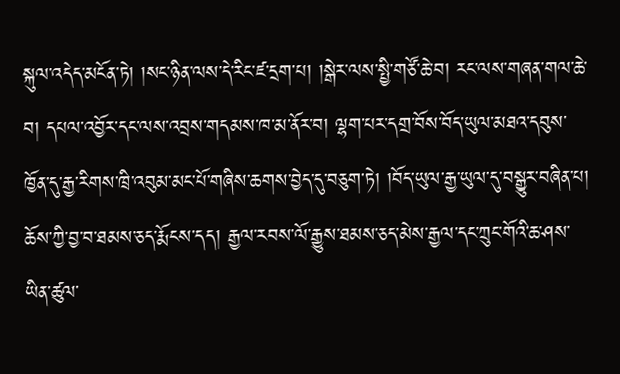སྐུལ་འདེད་མངོན་ཏེ། །སང་ཉིན་ལས་དེ་རིང་ཛ་དྲག་པ། །སྒེར་ལས་སྤྱི་གཙོ་ཆེ་བ། རང་ལས་གཞན་གལ་ཆེ་བ། དཔལ་འབྱོར་དང་ལས་འབྲས་གདམས་ཁ་མ་ནོར་བ། ལྷག་པར་དགྲ་བོས་བོད་ཡུལ་མཐའ་དབུས་ཁྱོན་དུ་རྒྱ་རིགས་ཁྲི་འབུམ་མང་པོ་གཞིས་ཆགས་བྱེད་དུ་བཅུག་ཏེ། །བོད་ཡུལ་རྒྱ་ཡུལ་དུ་བསྒྱུར་བཞིན་པ། ཆོས་ཀྱི་བྱ་བ་ཐམས་ཅད་རྨོངས་དད། རྒྱལ་རབས་ལོ་རྒྱུས་ཐམས་ཅད་མེས་རྒྱལ་དང་ཀྲུང་གོའི་ཆ་ཤས་ཡིན་ཚུལ་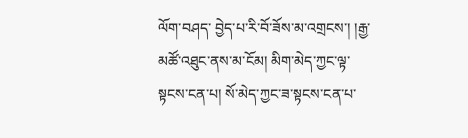ལོག་བཤད་ བྱེད་པ་རི་བོ་ཟོས་མ་འགྲངས་། །རྒྱ་མཚོ་འཐུང་ནས་མ་ངོམ། མིག་མེད་ཀྱང་ལྟ་སྟངས་ངན་པ། སོ་མེད་ཀྱང་ཟ་སྟངས་ངན་པ་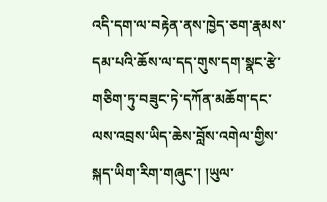འདི་དག་ལ་བརྟེན་ནས་ཁྱེད་ཅག་རྣམས་དམ་པའི་ཆོས་ལ་དད་གུས་དག་སྣང་རྩེ་གཅིག་ཏུ་བཟུང་ཏེ་དཀོན་མཆོག་དང་ལས་འབྲས་ཡིད་ཆེས་བློས་འགེལ་གྱིས་སྐད་ཡིག་རིག་གཞུང་། །ཡུལ་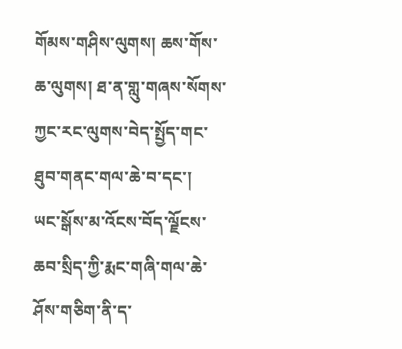གོམས་གཤིས་ལུགས། ཆས་གོས་ཆ་ལུགས། ཐ་ན་གླུ་གཞས་སོགས་ཀྱང་རང་ལུགས་བེད་སྤྱོད་གང་ཐུབ་གནང་གལ་ཆེ་བ་དང་།
ཡང་སྒོས་མ་འོངས་བོད་ལྗོངས་ཆབ་སྲིད་ཀྱི་རྨང་གཞི་གལ་ཆེ་ཤོས་གཅིག་ནི་ད་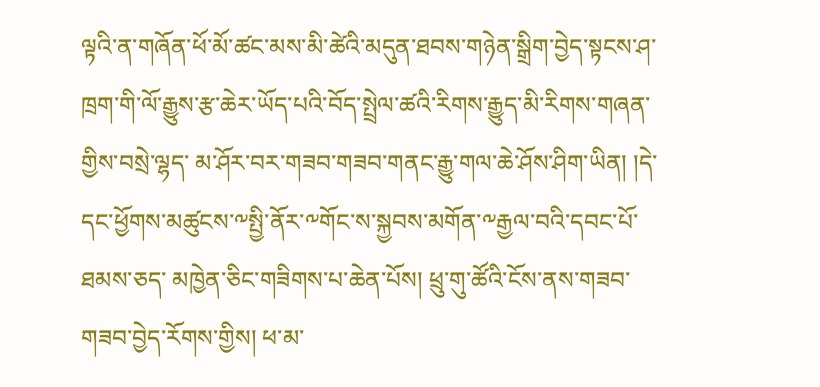ལྟའི་ན་གཞོན་ཕོ་མོ་ཚང་མས་མི་ཚེའི་མདུན་ཐབས་གཉེན་སྒྲིག་བྱེད་སྟངས་ཤ་ཁྲག་གི་ལོ་རྒྱུས་རྩ་ཆེར་ཡོད་པའི་བོད་སྤྲེལ་ཚའི་རིགས་རྒྱུད་མི་རིགས་གཞན་གྱིས་བསྲེ་ལྷད་ མ་ཤོར་བར་གཟབ་གཟབ་གནང་རྒྱུ་གལ་ཆེ་ཤོས་ཤིག་ཡིན། །དེ་དང་ཕྱོགས་མཚུངས་༸སྤྱི་ནོར་༸གོང་ས་སྐྱབས་མགོན་༸རྒྱལ་བའི་དབང་པོ་ཐམས་ཅད་ མཁྱེན་ཅིང་གཟིགས་པ་ཆེན་པོས། ཕྲུ་གུ་ཚོའི་ངོས་ནས་གཟབ་གཟབ་བྱེད་རོགས་གྱིས། ཕ་མ་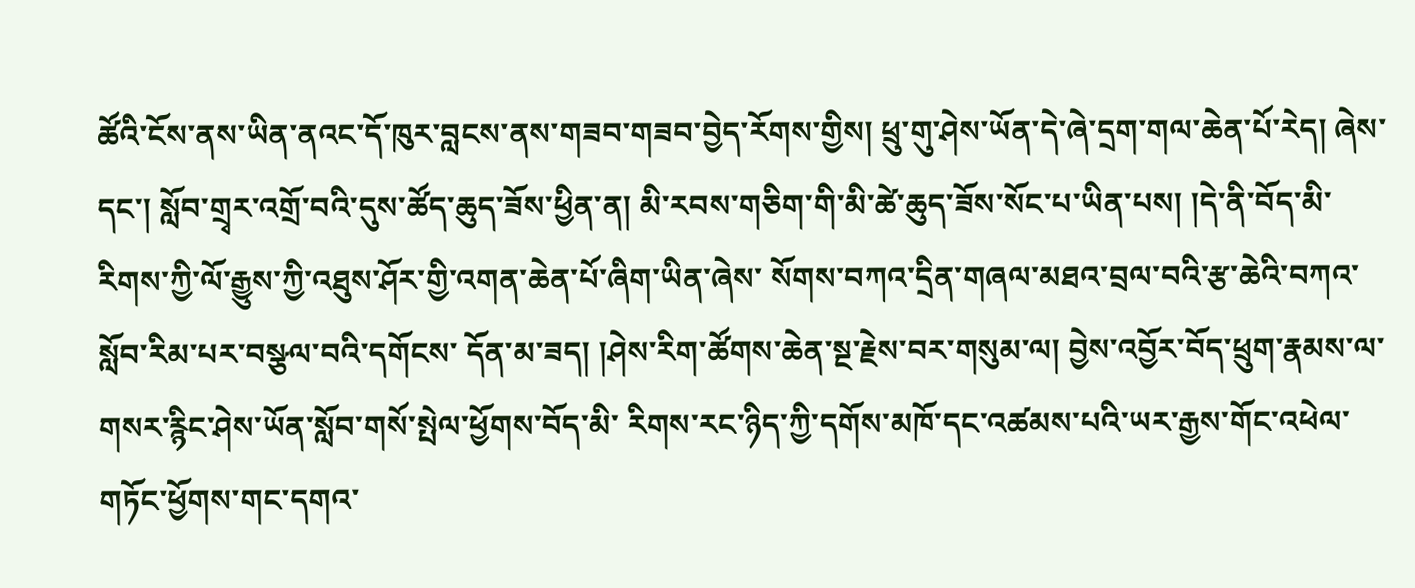ཚོའི་ངོས་ནས་ཡིན་ནའང་དོ་ཁུར་བླངས་ནས་གཟབ་གཟབ་བྱེད་རོགས་གྱིས། ཕྲུ་གུ་ཤེས་ཡོན་དེ་ཞེ་དྲག་གལ་ཆེན་པོ་རེད། ཞེས་དང་། སློབ་གྲྭར་འགྲོ་བའི་དུས་ཚོད་ཆུད་ཟོས་ཕྱིན་ན། མི་རབས་གཅིག་གི་མི་ཚེ་ཆུད་ཟོས་སོང་པ་ཡིན་པས། །དེ་ནི་བོད་མི་རིགས་ཀྱི་ལོ་རྒྱུས་ཀྱི་འཐུས་ཤོར་གྱི་འགན་ཆེན་པོ་ཞིག་ཡིན་ཞེས་ སོགས་བཀའ་དྲིན་གཞལ་མཐའ་བྲལ་བའི་རྩ་ཆེའི་བཀའ་སློབ་རིམ་པར་བསྩལ་བའི་དགོངས་ དོན་མ་ཟད། །ཤེས་རིག་ཚོགས་ཆེན་སྔ་རྗེས་བར་གསུམ་ལ། བྱེས་འབྱོར་བོད་ཕྲུག་རྣམས་ལ་གསར་རྙིང་ཤེས་ཡོན་སློབ་གསོ་སྤེལ་ཕྱོགས་བོད་མི་ རིགས་རང་ཉིད་ཀྱི་དགོས་མཁོ་དང་འཚམས་པའི་ཡར་རྒྱས་གོང་འཕེལ་གཏོང་ཕྱོགས་གང་དགའ་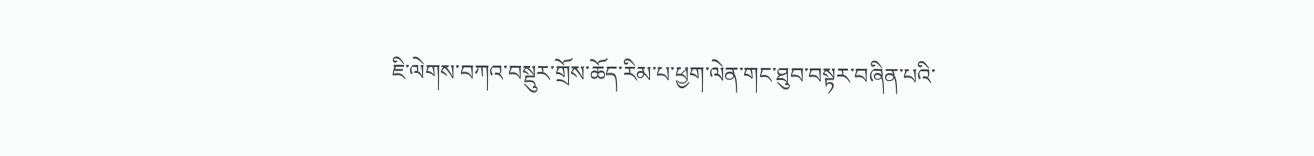ཇི་ལེགས་བཀའ་བསྡུར་གྲོས་ཆོད་རིམ་པ་ཕྱག་ལེན་གང་ཐུབ་བསྟར་བཞིན་པའི་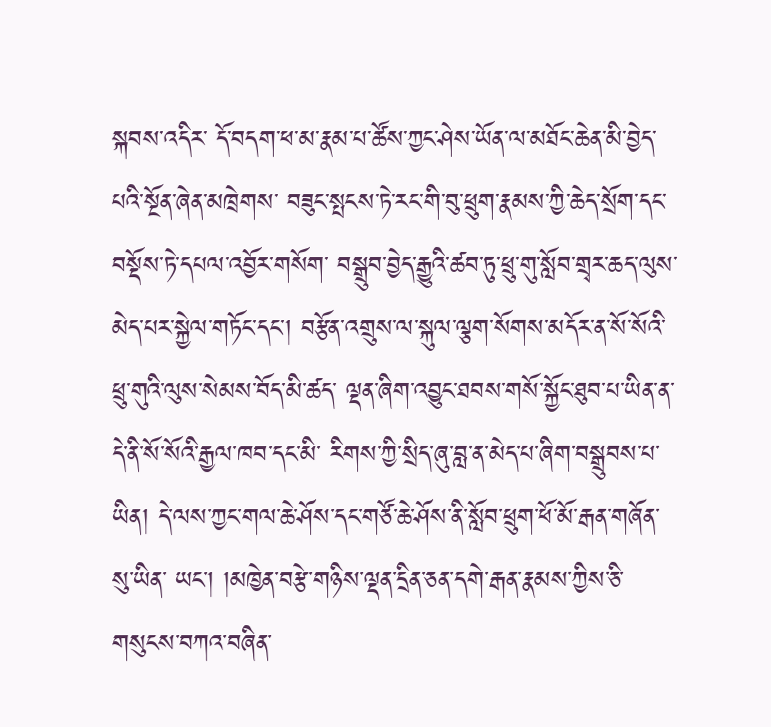སྐབས་འདིར་ དོ་བདག་ཕ་མ་རྣམ་པ་ཚོས་ཀྱང་ཤེས་ཡོན་ལ་མཐོང་ཆེན་མི་བྱེད་པའི་སྔོན་ཞེན་མཁྲེགས་ བཟུང་སྤངས་ཏེ་རང་གི་བུ་ཕྲུག་རྣམས་ཀྱི་ཆེད་སྲོག་དང་བསྡོས་ཏེ་དཔལ་འབྱོར་གསོག་ བསྒྲུབ་བྱེད་རྒྱུའི་ཚབ་ཏུ་ཕྲུ་གུ་སློབ་གྲྭར་ཆད་ལུས་མེད་པར་སྐྱེལ་གཏོང་དང་། བརྩོན་འགྲུས་ལ་སྐུལ་ལྕག་སོགས་མདོར་ན་སོ་སོའི་ཕྲུ་གུའི་ལུས་སེམས་བོད་མི་ཚད་ ལྡན་ཞིག་འབྱུང་ཐབས་གསོ་སྐྱོང་ཐུབ་པ་ཡིན་ན་དེ་ནི་སོ་སོའི་རྒྱལ་ཁབ་དང་མི་ རིགས་ཀྱི་སྲིད་ཞུ་བླ་ན་མེད་པ་ཞིག་བསྒྲུབས་པ་ཡིན། དེ་ལས་ཀྱང་གལ་ཆེ་ཤོས་དང་གཙོ་ཆེ་ཤོས་ནི་སློབ་ཕྲུག་ཕོ་མོ་རྒན་གཞོན་སུ་ཡིན་ ཡང་། །མཁྱེན་བརྩེ་གཉིས་ལྡན་དྲིན་ཅན་དགེ་རྒན་རྣམས་ཀྱིས་ཅི་གསུངས་བཀའ་བཞིན་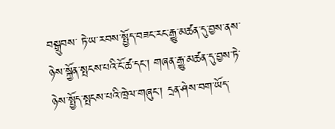བསྒྲུབས་ ཏེ་ཡ་རབས་སྤྱོད་བཟང་རང་རྒྱུ་མཚན་དུ་བྱས་ནས་ཉེས་སྐྱོན་སྤངས་པའི་ངོ་ཚ་དང་། གཞན་རྒྱུ་མཚན་དུ་བྱས་ཏེ་ཉེས་སྤྱོད་སྤངས་པའི་ཁྲེལ་གཞུང་། དྲན་ཤེས་བག་ཡོད་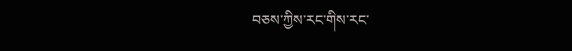བཅས་ཀྱིས་རང་གིས་རང་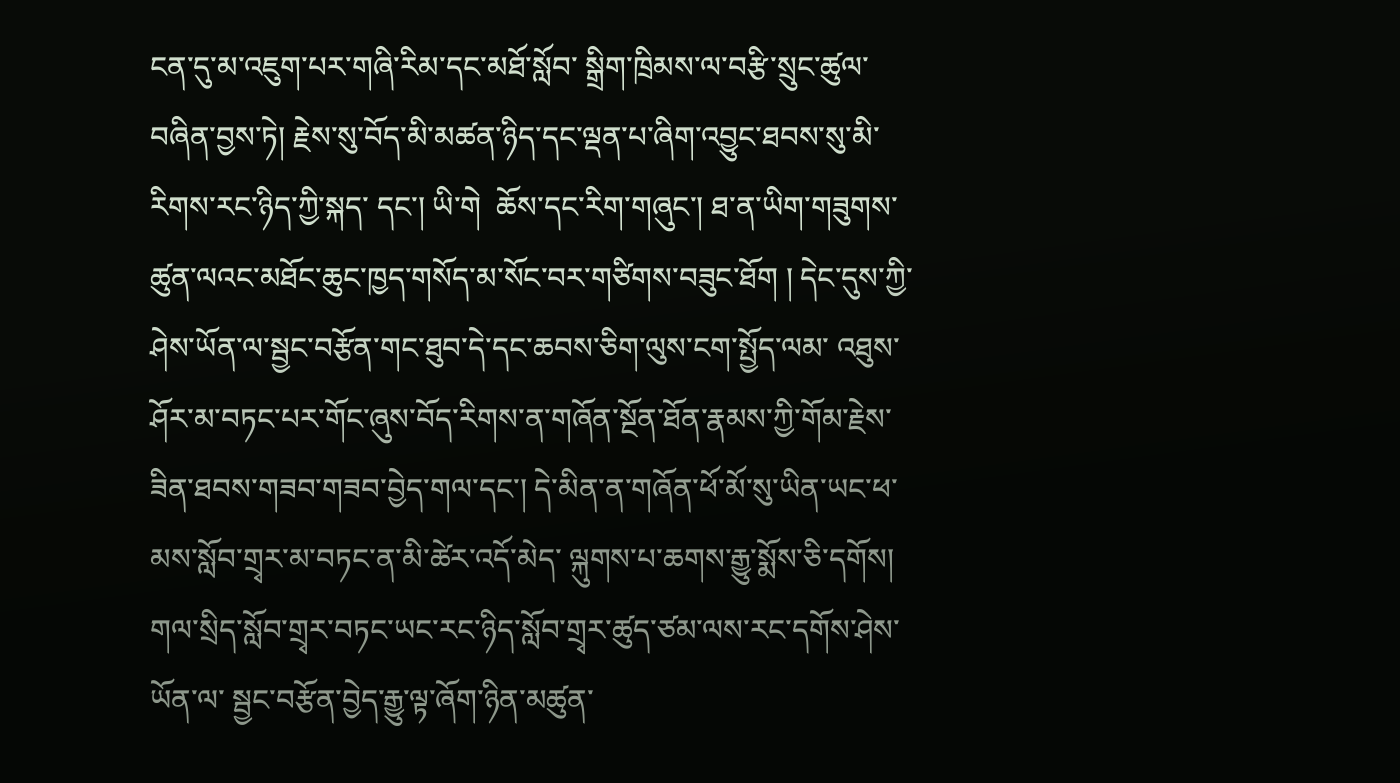ངན་དུ་མ་འཇུག་པར་གཞི་རིམ་དང་མཐོ་སློབ་ སྒྲིག་ཁྲིམས་ལ་བརྩི་སྲུང་ཚུལ་བཞིན་བྱས་ཏེ། རྗེས་སུ་བོད་མི་མཚན་ཉིད་དང་ལྡན་པ་ཞིག་འབྱུང་ཐབས་སུ་མི་རིགས་རང་ཉིད་ཀྱི་སྐད་ དང་། ཡི་གེ  ཆོས་དང་རིག་གཞུང་། ཐ་ན་ཡིག་གཟུགས་ཚུན་ལའང་མཐོང་ཆུང་ཁྱད་གསོད་མ་སོང་བར་གཙིགས་བཟུང་ཐོག ། དེང་དུས་ཀྱི་ཤེས་ཡོན་ལ་སྦྱང་བརྩོན་གང་ཐུབ་དེ་དང་ཆབས་ཅིག་ལུས་ངག་སྤྱོད་ལམ་ འཐུས་ཤོར་མ་བཏང་པར་གོང་ཞུས་བོད་རིགས་ན་གཞོན་སྔོན་ཐོན་རྣམས་ཀྱི་གོམ་རྗེས་ ཟིན་ཐབས་གཟབ་གཟབ་བྱེད་གལ་དང་། དེ་མིན་ན་གཞོན་ཕོ་མོ་སུ་ཡིན་ཡང་ཕ་མས་སློབ་གྲྭར་མ་བཏང་ན་མི་ཚེར་འདོ་མེད་ ལྐུགས་པ་ཆགས་རྒྱུ་སྨོས་ཅི་དགོས། གལ་སྲིད་སློབ་གྲྭར་བཏང་ཡང་རང་ཉིད་སློབ་གྲྭར་ཚུད་ཙམ་ལས་རང་དགོས་ཤེས་ཡོན་ལ་ སྦྱང་བརྩོན་བྱེད་རྒྱུ་ལྟ་ཞོག་ཉིན་མཚུན་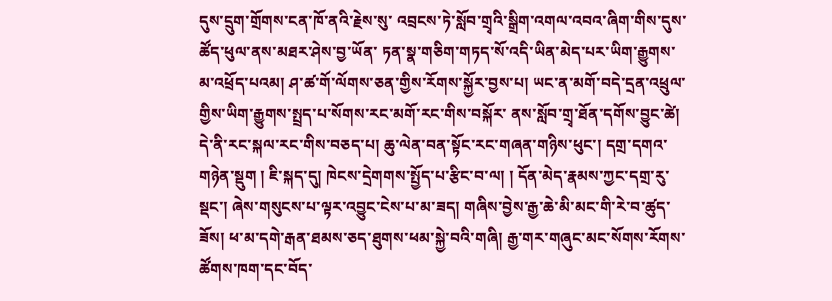དུས་དྲུག་གྲོགས་ངན་ཁོ་ནའི་རྗེས་སུ་ འབྲངས་ཏེ་སློབ་གྲྭའི་སྒྲིག་འགལ་འབའ་ཞིག་གིས་དུས་ཚོད་ཕུལ་ནས་མཐར་ཤེས་བྱ་ཡོན་ ཏན་སྣ་གཅིག་གཏད་སོ་འདི་ཡིན་མེད་པར་ཡིག་རྒྱུགས་མ་འཕྲོད་པའམ། ཤ་ཚ་གོ་ལོགས་ཅན་གྱིས་རོགས་སྐྱོར་བྱས་པ། ཡང་ན་མགོ་བདེ་དྲན་འཕྲུལ་གྱིས་ཡིག་རྒྱུགས་སྤྲད་པ་སོགས་རང་མགོ་རང་གིས་བསྐོར་ ནས་སློབ་གྲྭ་ཐོན་དགོས་བྱུང་ཚེ། དེ་ནི་རང་སྐལ་རང་གིས་བཅད་པ། ཆུ་ལེན་བན་སྟོང་རང་གཞན་གཉིས་ཕུང་། དགྲ་དགའ་གཉེན་སྡུག ། ཇི་སྐད་དུ། ཁེངས་དྲེགགས་སྤྱོད་པ་རྩིང་བ་ལ། ། དོན་མེད་རྣམས་ཀྱང་དགྲ་རུ་སྡང་། ཞེས་གསུངས་པ་ལྟར་འབྱུང་ངེས་པ་མ་ཟད། གཞིས་བྱེས་རྒྱ་ཆེ་མི་མང་གི་རེ་བ་ཚུད་ཟོས། ཕ་མ་དགེ་རྒན་ཐམས་ཅད་ཐུགས་ཕམ་སྐྱེ་བའི་གཞི། རྒྱ་གར་གཞུང་མང་སོགས་རོགས་ཚོགས་ཁག་དང་བོད་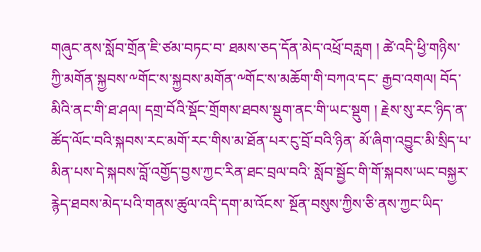གཞུང་ནས་སློབ་གྲོན་ཇི་ཙམ་བཏང་བ་ ཐམས་ཅད་དོན་མེད་འཕྲོ་བརླག ། ཚེ་འདི་ཕྱི་གཉིས་ཀྱི་མགོན་སྐྱབས་༸གོང་ས་སྐྱབས་མགོན་༸གོང་ས་མཆོག་གི་བཀའ་དང་ རྒྱབ་འགལ། བོད་མིའི་ནང་གི་ཐ་ཤལ། དགྲ་བོའི་སྡོང་གྲོགས་ཐབས་སྡུག་ནང་གི་ཡང་སྡུག ། རྗེས་སུ་རང་ཉིད་ན་ཚོད་ལོང་བའི་སྐབས་རང་མགོ་རང་གིས་མ་ཐོན་པར་ངུ་བྲོ་བའི་ཉིན་ མོ་ཞིག་འབྱུང་མི་སྲིད་པ་མིན་པས་དེ་སྐབས་བློ་འགྱོད་བྱས་ཀྱང་རིན་ཐང་བྲལ་བའི་ སློབ་སྦྱོང་གི་གོ་སྐབས་ཡང་བསྐྱར་རྙེད་ཐབས་མེད་པའི་གནས་ཚུལ་འདི་དག་མ་འོངས་ སྔོན་བསུས་ཀྱིས་ཅི་ནས་ཀྱང་ཡིད་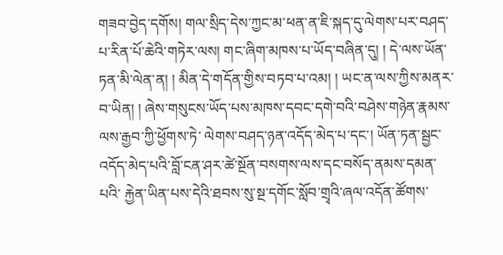གཟབ་བྱེད་དགོས། གལ་སྲིད་དེས་ཀྱང་མ་ཕན་ན་ཇི་སྐད་དུ་ལེགས་པར་བཤད་པ་རིན་པོ་ཆེའི་གཏེར་ལས། གང་ཞིག་མཁས་པ་ཡོད་བཞིན་དུ། ། དེ་ལས་ཡོན་ཏན་མི་ལེན་ན། ། མིན་དེ་གདོན་གྱིས་བཏབ་པ་འམ། ། ཡང་ན་ལས་ཀྱིས་མནར་བ་ཡིན། ། ཞེས་གསུངས་ཡོད་པས་མཁས་དབང་དགེ་བའི་བཤེས་གཉེན་རྣམས་ལས་རྒྱབ་ཀྱི་ཕྱོགས་ཏེ་ ལེགས་བཤད་ཉན་འདོད་མེད་པ་དང་། ཡོན་ཏན་སྦྱང་འདོད་མེད་པའི་བློ་ངན་ཤར་ཚེ་སྔོན་བསགས་ལས་དང་བསོད་ནམས་དམན་པའི་ རྐྱེན་ཡིན་པས་དེའི་ཐབས་སུ་སྔ་དགོང་སློབ་གྲྭའི་ཞལ་འདོན་ཚོགས་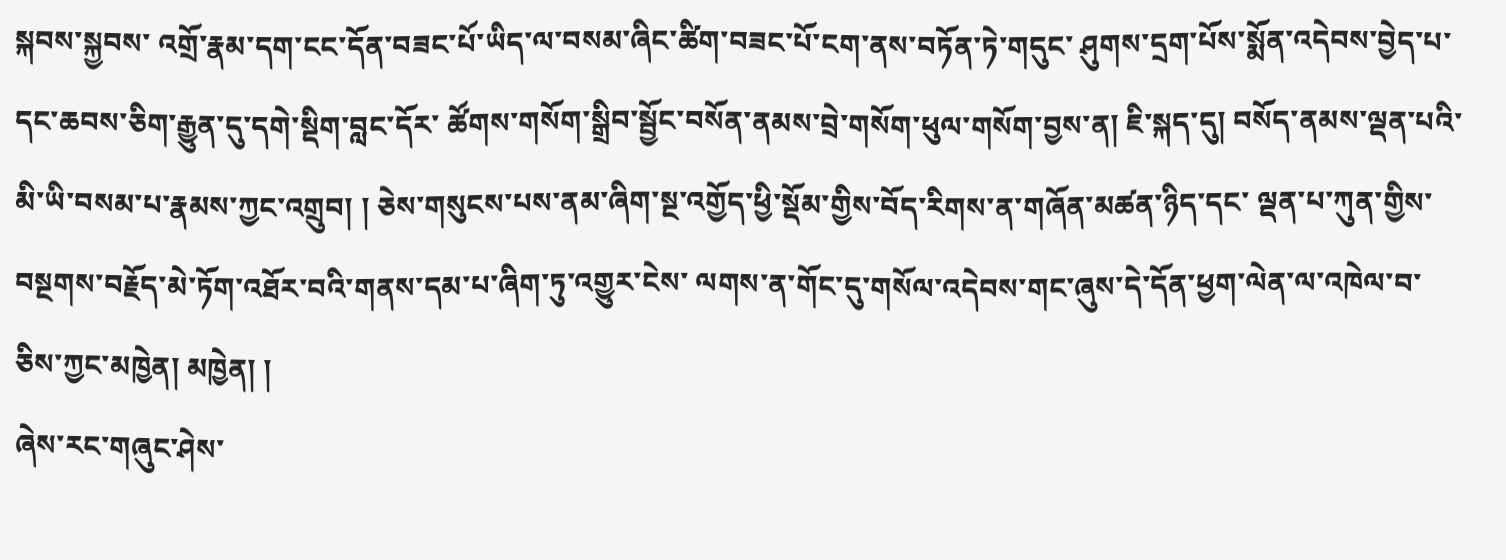སྐབས་སྐྱབས་ འགྲོ་རྣམ་དག་ངང་དོན་བཟང་པོ་ཡིད་ལ་བསམ་ཞིང་ཚིག་བཟང་པོ་ངག་ནས་བཏོན་ཏེ་གདུང་ ཤུགས་དྲག་པོས་སྨོན་འདེབས་བྱེད་པ་དང་ཆབས་ཅིག་རྒྱུན་དུ་དགེ་སྡིག་བླང་དོར་ ཚོགས་གསོག་སྒྲིབ་སྦྱོང་བསོན་ནམས་བྲེ་གསོག་ཕུལ་གསོག་བྱས་ན། ཇི་སྐད་དུ། བསོད་ནམས་ལྡན་པའི་མི་ཡི་བསམ་པ་རྣམས་ཀྱང་འགྲུབ། ། ཅེས་གསུངས་པས་ནམ་ཞིག་སྔ་འགྱོད་ཕྱི་སྡོམ་གྱིས་བོད་རིགས་ན་གཞོན་མཚན་ཉིད་དང་ ལྡན་པ་ཀུན་གྱིས་བསྔགས་བརྗོད་མེ་ཏོག་འཐོར་བའི་གནས་དམ་པ་ཞིག་ཏུ་འགྱུར་ངེས་ ལགས་ན་གོང་དུ་གསོལ་འདེབས་གང་ཞུས་དེ་དོན་ཕྱག་ལེན་ལ་འཁེལ་བ་ཅིས་ཀྱང་མཁྱེན། མཁྱེན། །
ཞེས་རང་གཞུང་ཤེས་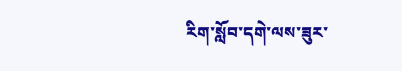རིག་སློབ་དགེ་ལས་ཟུར་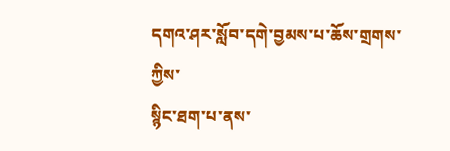དགའ་ཤར་སློབ་དགེ་བྱམས་པ་ཆོས་གྲགས་ཀྱིས་
སྙིང་ཐག་པ་ནས་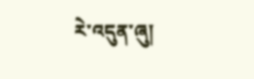རེ་འདུན་ཞུ།